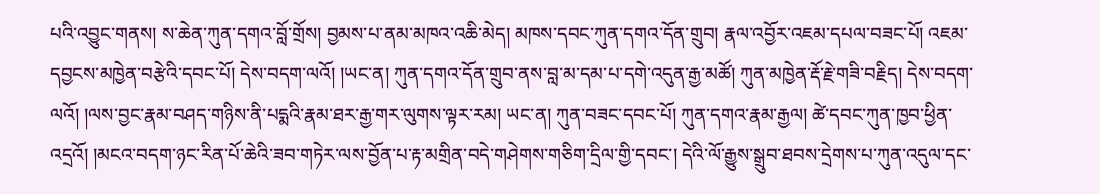པའི་འབྱུང་གནས། ས་ཆེན་ཀུན་དགའ་བློ་གྲོས། བྱམས་པ་ནམ་མཁའ་འཆི་མེད། མཁས་དབང་ཀུན་དགའ་དོན་གྲུབ། རྣལ་འབྱོར་འཇམ་དཔལ་བཟང་པོ། འཇམ་དབྱངས་མཁྱེན་བརྩེའི་དབང་པོ། དེས་བདག་ལའོ། །ཡང་ན། ཀུན་དགའ་དོན་གྲུབ་ནས་བླ་མ་དམ་པ་དགེ་འདུན་རྒྱ་མཚོ། ཀུན་མཁྱེན་རྡོ་རྗེ་གཟི་བརྗིད། དེས་བདག་ལའོ། །ལས་བྱང་རྣམ་བཤད་གཉིས་ནི་པདྨའི་རྣམ་ཐར་རྒྱ་གར་ལུགས་ལྟར་རམ། ཡང་ན། ཀུན་བཟང་དབང་པོ། ཀུན་དགའ་རྣམ་རྒྱལ། ཚེ་དབང་ཀུན་ཁྱབ་ཕྱིན་འདྲའོ། །མངའ་བདག་ཉང་རིན་པོ་ཆེའི་ཟབ་གཏེར་ལས་བྱོན་པ་རྟ་མགྲིན་བདེ་གཤེགས་གཅིག་དྲིལ་གྱི་དབང་། དེའི་ལོ་རྒྱུས་སྒྲུབ་ཐབས་དྲེགས་པ་ཀུན་འདུལ་དང་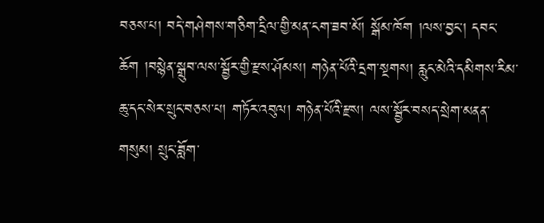བཅས་པ། བདེ་གཤེགས་གཅིག་དྲིལ་གྱི་མན་ངག་ཟབ་མོ། སྒོམ་ཁོག །ལས་བྱང་། དབང་ཆོག །བསྙེན་སྒྲུབ་ལས་སྦྱོར་གྱི་རྫས་ཤོམས། གཉེན་པོའི་དྲག་སྔགས། རླུང་མེའི་དམིགས་རིམ་ཆུ་དང་སེར་སྲུང་བཅས་པ། གཏོར་འབུལ། གཉེན་པོའི་རྫས། ལས་སྦྱོར་བསད་སྲེག་མནན་གསུམ། སྲུང་ཟློག་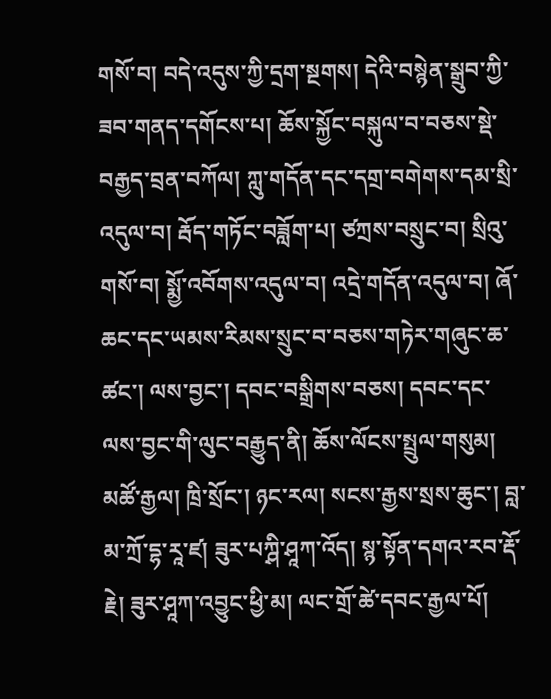གསོ་བ། བདེ་འདུས་ཀྱི་དྲག་སྔགས། དེའི་བསྙེན་སྒྲུབ་ཀྱི་ཟབ་གནད་དགོངས་པ། ཆོས་སྐྱོང་བསྐུལ་བ་བཅས་སྡེ་བརྒྱད་བྲན་བཀོལ། ཀླུ་གདོན་དང་དགྲ་བགེགས་དམ་སྲི་འདུལ་བ། རྦོད་གཏོང་བཟློག་པ། ཙཀྲས་བསྲུང་བ། སྲིའུ་གསོ་བ། སྨྱོ་འབོགས་འདུལ་བ། འདྲེ་གདོན་འདུལ་བ། ཞོ་ཆང་དང་ཡམས་རིམས་སྲུང་བ་བཅས་གཏེར་གཞུང་ཆ་ཚང་། ལས་བྱང་། དབང་བསྒྲིགས་བཅས། དབང་དང་ལས་བྱང་གི་ལུང་བརྒྱུད་ནི། ཆོས་ལོངས་སྤྲུལ་གསུམ། མཚོ་རྒྱལ། ཁྲི་སྲོང་། ཉང་རལ། སངས་རྒྱས་སྲས་ཆུང་། བླ་མ་ཀྲོ་དྷ་རཱ་ཛ། ཟུར་པཀྴི་ཤཱཀ་འོད། སྙ་སྟོན་དགའ་རབ་རྡོ་རྗེ། ཟུར་ཤཱཀ་འབྱུང་ཕྱི་མ། ལང་གྲོ་ཚེ་དབང་རྒྱལ་པོ།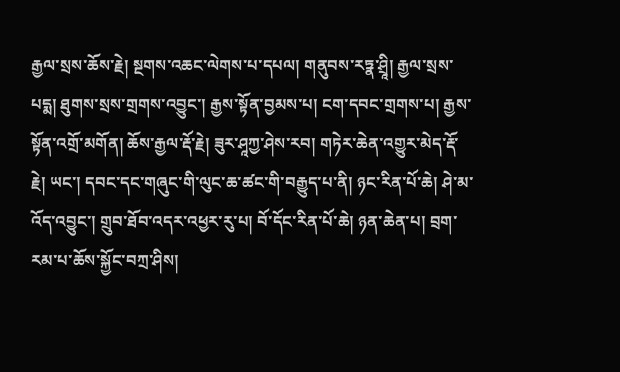རྒྱལ་སྲས་ཆོས་རྗེ། སྔགས་འཆང་ལེགས་པ་དཔལ། གནུབས་རཏྣ་ཤྲཱི། རྒྱལ་སྲས་པདྨ། ཐུགས་སྲས་གྲགས་འབྱུང་། རྒྱས་སྟོན་བྱམས་པ། ངག་དབང་གྲགས་པ། རྒྱས་སྟོན་འགྲོ་མགོན། ཆོས་རྒྱལ་རྡོ་རྗེ། ཟུར་ཤཱཀྱ་ཤེས་རབ། གཏེར་ཆེན་འགྱུར་མེད་རྡོ་རྗེ། ཡང་། དབང་དང་གཞུང་གི་ལུང་ཆ་ཚང་གི་བརྒྱུད་པ་ནི། ཉང་རིན་པོ་ཆེ། ཤེ་མ་འོད་འབྱུང་། གྲུབ་ཐོབ་འདར་འཕྱར་རུ་པ། བོ་དོང་རིན་པོ་ཆེ། ཉན་ཆེན་པ། བྲག་རམ་པ་ཆོས་སྐྱོང་བཀྲ་ཤིས།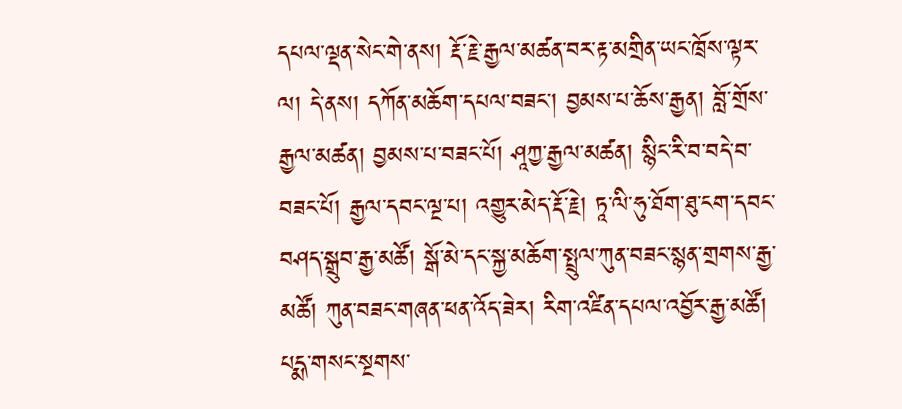དཔལ་ལྡན་སེང་གེ་ནས། རྡོ་རྗེ་རྒྱལ་མཚན་བར་རྟ་མགྲིན་ཡང་ཁྲོས་ལྟར་ལ། དེ་ནས། དཀོན་མཆོག་དཔལ་བཟང་། བྱམས་པ་ཆོས་རྒྱན། བློ་གྲོས་རྒྱལ་མཚན། བྱམས་པ་བཟང་པོ། ཤཱཀྱ་རྒྱལ་མཚན། སྙིང་རི་བ་བདེ་བ་བཟང་པོ། རྒྱལ་དབང་ལྔ་པ། འགྱུར་མེད་རྡོ་རྗེ། ཏཱ་ལི་ཧུ་ཐོག་ཐུ་ངག་དབང་བཤད་སྒྲུབ་རྒྱ་མཚོ། སྒོ་མེ་དང་སྐྱ་མཆོག་སྤྲུལ་ཀུན་བཟང་སྙན་གྲགས་རྒྱ་མཚོ། ཀུན་བཟང་གཞན་ཕན་འོད་ཟེར། རིག་འཛིན་དཔལ་འབྱོར་རྒྱ་མཚོ། པདྨ་གསང་སྔགས་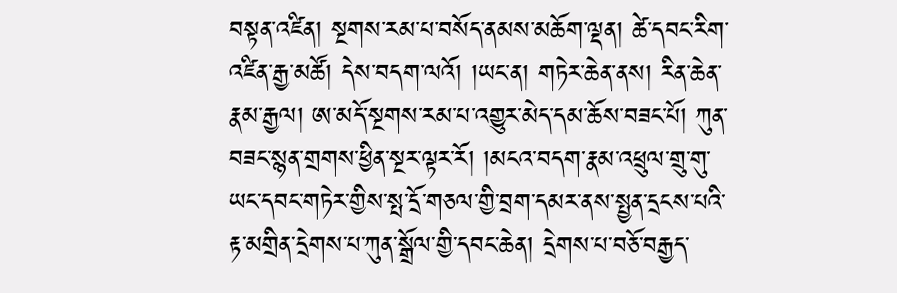བསྟན་འཛིན། སྔགས་རམ་པ་བསོད་ནམས་མཆོག་ལྡན། ཚེ་དབང་རིག་འཛིན་རྒྱ་མཚོ། དེས་བདག་ལའོ། །ཡང་ན། གཏེར་ཆེན་ནས། རིན་ཆེན་རྣམ་རྒྱལ། ཨ་མདོ་སྔགས་རམ་པ་འགྱུར་མེད་དམ་ཆོས་བཟང་པོ། ཀུན་བཟང་སྙན་གྲགས་ཕྱིན་སྔར་ལྟར་རོ། །མངའ་བདག་རྣམ་འཕྲུལ་གྲུ་གུ་ཡང་དབང་གཏེར་གྱིས་སྤ་དྲོ་གཅལ་གྱི་བྲག་དམར་ནས་སྤྱན་དྲངས་པའི་རྟ་མགྲིན་དྲེགས་པ་ཀུན་སྒྲོལ་གྱི་དབང་ཆེན། དྲེགས་པ་བཅོ་བརྒྱད་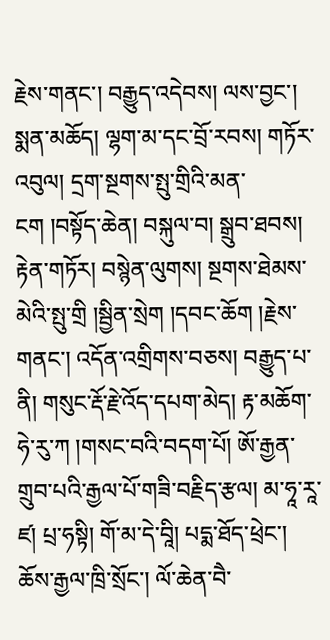རྗེས་གནང་། བརྒྱུད་འདེབས། ལས་བྱང་། སྨན་མཆོད། ལྷག་མ་དང་བྲོ་རབས། གཏོར་འབུལ། དྲག་སྔགས་སྤུ་གྲིའི་མན་ངག །བསྟོད་ཆེན། བསྐུལ་བ། སྒྲུབ་ཐབས། རྟེན་གཏོར། བསྙེན་ལུགས། སྔགས་ཐེམས་མེའི་སྤུ་གྲི །སྦྱིན་སྲེག །དབང་ཆོག །རྗེས་གནང་། འདོན་འགྲིགས་བཅས། བརྒྱུད་པ་ནི། གསུང་རྡོ་རྗེ་འོད་དཔག་མེད། རྟ་མཆོག་ཧེ་རུ་ཀ །གསང་བའི་བདག་པོ། ཨོ་རྒྱན་གྲུབ་པའི་རྒྱལ་པོ་གཟི་བརྗིད་རྩལ། མ་ཧཱ་རཱ་ཛ། པྲ་ཧསྟི། གོ་མ་དེ་བཱི། པདྨ་ཐོད་ཕྲེང་། ཆོས་རྒྱལ་ཁྲི་སྲོང་། ལོ་ཆེན་བཻ་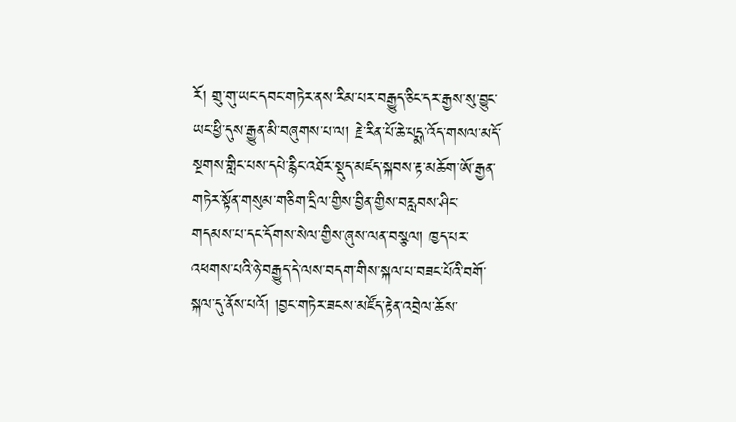རོ། གྲུ་གུ་ཡང་དབང་གཏེར་ནས་རིམ་པར་བརྒྱུད་ཅིང་དར་རྒྱས་སུ་བྱུང་ཡང་ཕྱི་དུས་རྒྱུན་མི་བཞུགས་པ་ལ། རྗེ་རིན་པོ་ཆེ་པདྨ་འོད་གསལ་མདོ་སྔགས་གླིང་པས་དཔེ་རྙིང་འཐོར་སྡུད་མཛད་སྐབས་རྟ་མཆོག་ཨོ་རྒྱན་གཏེར་སྟོན་གསུམ་གཅིག་དྲིལ་གྱིས་བྱིན་གྱིས་བརླབས་ཤིང་གདམས་པ་དང་དོགས་སེལ་གྱིས་ཞུས་ལན་བསྩལ། ཁྱད་པར་འཕགས་པའི་ཉེ་བརྒྱུད་དེ་ལས་བདག་གིས་སྐལ་པ་བཟང་པོའི་བགོ་སྐལ་དུ་ནོས་པའོ། །བྱང་གཏེར་ཟངས་མཛོད་རྟེན་འབྲེལ་ཆོས་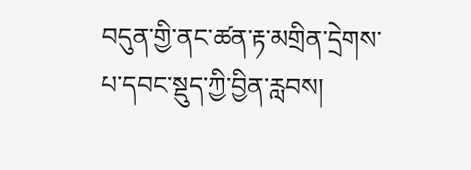བདུན་གྱི་ནང་ཚན་རྟ་མགྲིན་དྲེགས་པ་དབང་སྡུད་ཀྱི་བྱིན་རླབས།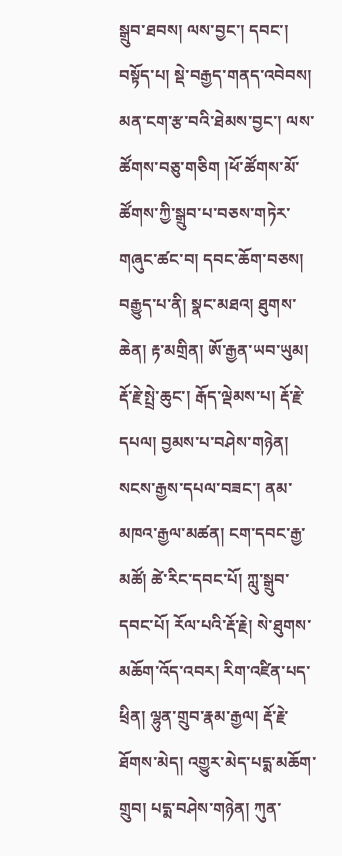སྒྲུབ་ཐབས། ལས་བྱང་། དབང་། བསྟོད་པ། སྡེ་བརྒྱད་གནད་འབེབས། མན་ངག་རྩ་བའི་ཐེམས་བྱང་། ལས་ཚོགས་བཅུ་གཅིག །ཕོ་ཚོགས་མོ་ཚོགས་ཀྱི་སྒྲུབ་པ་བཅས་གཏེར་གཞུང་ཚང་བ། དབང་ཆོག་བཅས། བརྒྱུད་པ་ནི། སྣང་མཐའ། ཐུགས་ཆེན། རྟ་མགྲིན། ཨོ་རྒྱན་ཡབ་ཡུམ། རྡོ་རྗེ་སྤྲེ་ཆུང་། རྒོད་ལྡེམས་པ། རྡོ་རྗེ་དཔལ། བྱམས་པ་བཤེས་གཉེན། སངས་རྒྱས་དཔལ་བཟང་། ནམ་མཁའ་རྒྱལ་མཚན། ངག་དབང་རྒྱ་མཚོ། ཚེ་རིང་དབང་པོ། ཀླུ་སྒྲུབ་དབང་པོ། རོལ་པའི་རྡོ་རྗེ། སེ་ཐུགས་མཆོག་འོད་འབར། རིག་འཛིན་པད་ཕྲིན། ལྷུན་གྲུབ་རྣམ་རྒྱལ། རྡོ་རྗེ་ཐོགས་མེད། འགྱུར་མེད་པདྨ་མཆོག་གྲུབ། པདྨ་བཤེས་གཉེན། ཀུན་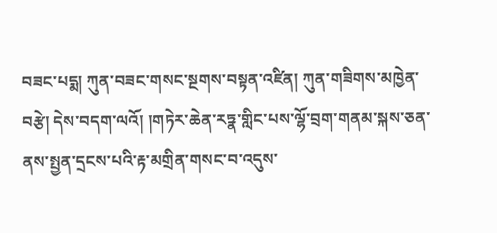བཟང་པདྨ། ཀུན་བཟང་གསང་སྔགས་བསྟན་འཛིན། ཀུན་གཟིགས་མཁྱེན་བརྩེ། དེས་བདག་ལའོ། །གཏེར་ཆེན་རཏྣ་གླིང་པས་ལྷོ་བྲག་གནམ་སྐས་ཅན་ནས་སྤྱན་དྲངས་པའི་རྟ་མགྲིན་གསང་བ་འདུས་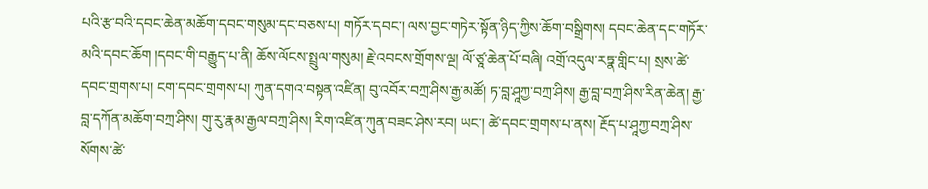པའི་རྩ་བའི་དབང་ཆེན་མཆོག་དབང་གསུམ་དང་བཅས་པ། གཏོར་དབང་། ལས་བྱང་གཏེར་སྟོན་ཉིད་ཀྱིས་ཆོག་བསྒྲིགས། དབང་ཆེན་དང་གཏོར་མའི་དབང་ཆོག །དབང་གི་བརྒྱུད་པ་ནི། ཆོས་ལོངས་སྤྲུལ་གསུམ། རྗེ་འབངས་གྲོགས་ལྔ། ལོ་ཙཱ་ཆེན་པོ་བཞི། འགྲོ་འདུལ་རཏྣ་གླིང་པ། སྲས་ཚེ་དབང་གྲགས་པ། ངག་དབང་གྲགས་པ། ཀུན་དགའ་བསྟན་འཛིན། བུ་འབོར་བཀྲ་ཤིས་རྒྱ་མཚོ། ཏ་བླ་ཤཱཀྱ་བཀྲ་ཤིས། རྒྱ་བླ་བཀྲ་ཤིས་རིན་ཆེན། རྒྱ་བླ་དཀོན་མཆོག་བཀྲ་ཤིས། གུ་རུ་རྣམ་རྒྱལ་བཀྲ་ཤིས། རིག་འཛིན་ཀུན་བཟང་ཤེས་རབ། ཡང་། ཚེ་དབང་གྲགས་པ་ནས། རྔོད་པ་ཤཱཀྱ་བཀྲ་ཤིས་སོགས་ཚེ་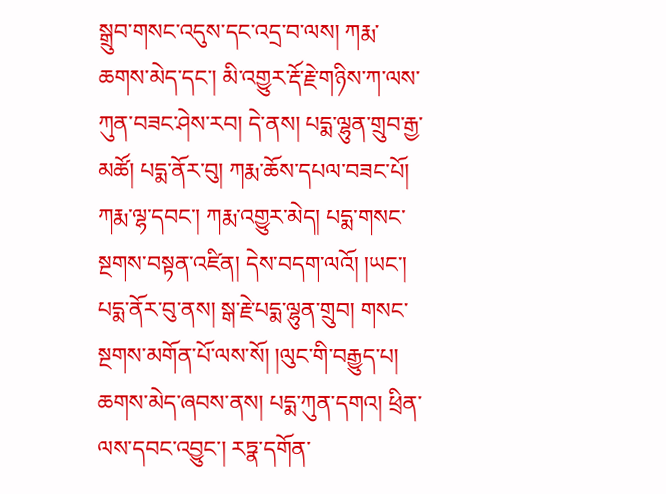སྒྲུབ་གསང་འདུས་དང་འདྲ་བ་ལས། ཀརྨ་ཆགས་མེད་དང་། མི་འགྱུར་རྡོ་རྗེ་གཉིས་ཀ་ལས་ཀུན་བཟང་ཤེས་རབ། དེ་ནས། པདྨ་ལྷུན་གྲུབ་རྒྱ་མཚོ། པདྨ་ནོར་བུ། ཀརྨ་ཆོས་དཔལ་བཟང་པོ། ཀརྨ་ལྷ་དབང་། ཀརྨ་འགྱུར་མེད། པདྨ་གསང་སྔགས་བསྟན་འཛིན། དེས་བདག་ལའོ། །ཡང་། པདྨ་ནོར་བུ་ནས། སྒ་རྗེ་པདྨ་ལྷུན་གྲུབ། གསང་སྔགས་མགོན་པོ་ལས་སོ། །ལུང་གི་བརྒྱུད་པ། ཆགས་མེད་ཞབས་ནས། པདྨ་ཀུན་དགའ། ཕྲིན་ལས་དབང་འབྱུང་། རཏྣ་དགོན་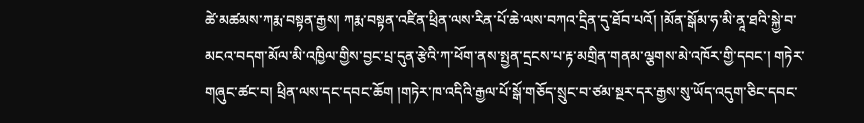ཚེ་མཚམས་ཀརྨ་བསྟན་རྒྱས། ཀརྨ་བསྟན་འཛིན་ཕྲིན་ལས་རིན་པོ་ཆེ་ལས་བཀའ་དྲིན་དུ་ཐོབ་པའོ། །མོན་སྒོམ་ཧ་མི་ནཱ་ཐའི་སྐྱེ་བ་མངའ་བདག་མོལ་མི་འཁྱིལ་གྱིས་བྱང་པྲ་དུན་རྩེའི་ཀ་ཕོག་ནས་སྤྱན་དྲངས་པ་རྟ་མགྲིན་གནམ་ལྕགས་མེ་འཁོར་གྱི་དབང་། གཏེར་གཞུང་ཚང་བ། ཕྲིན་ལས་དང་དབང་ཆོག །གཏེར་ཁ་འདིའི་རྒྱལ་པོ་སྒོ་གཅོད་སྲུང་བ་ཙམ་སྔར་དར་རྒྱས་སུ་ཡོད་འདུག་ཅིང་དབང་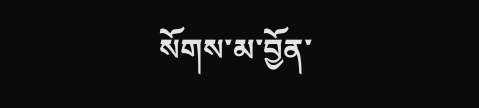སོགས་མ་བྱོན་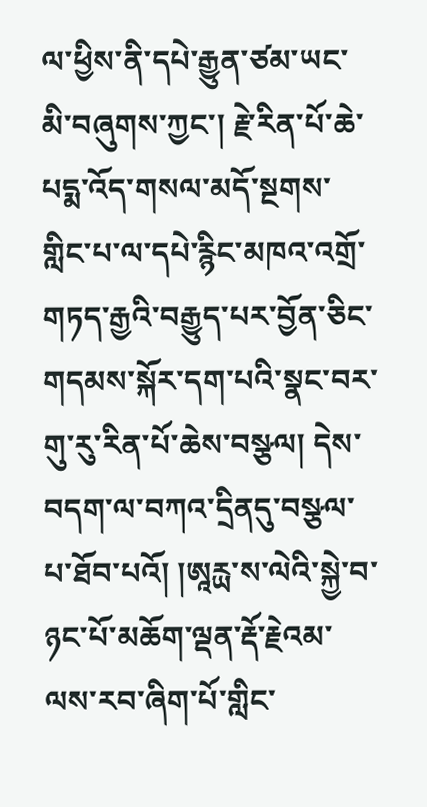ལ་ཕྱིས་ནི་དཔེ་རྒྱུན་ཙམ་ཡང་མི་བཞུགས་ཀྱང་། རྗེ་རིན་པོ་ཆེ་པདྨ་འོད་གསལ་མདོ་སྔགས་གླིང་པ་ལ་དཔེ་རྙིང་མཁའ་འགྲོ་གཏད་རྒྱའི་བརྒྱུད་པར་བྱོན་ཅིང་གདམས་སྐོར་དག་པའི་སྣང་བར་གུ་རུ་རིན་པོ་ཆེས་བསྩལ། དེས་བདག་ལ་བཀའ་དྲིནདུ་བསྩལ་པ་ཐོབ་པའོ། །ཨཱརྻ་ས་ལེའི་སྐྱེ་བ་ཉང་པོ་མཆོག་ལྡན་རྡོ་རྗེའམ་ལས་རབ་ཞིག་པོ་གླིང་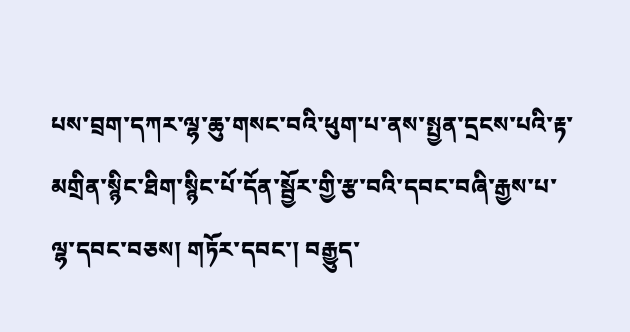པས་བྲག་དཀར་ལྷ་ཆུ་གསང་བའི་ཕུག་པ་ནས་སྤྱན་དྲངས་པའི་རྟ་མགྲིན་སྙིང་ཐིག་སྙིང་པོ་དོན་སྦྱོར་གྱི་རྩ་བའི་དབང་བཞི་རྒྱས་པ་ལྷ་དབང་བཅས། གཏོར་དབང་། བརྒྱུད་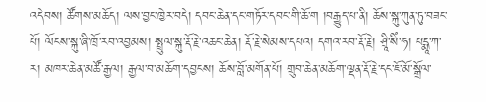འདེབས། ཚོགས་མཆོད། ལས་བྱང་ཁྱེར་བདེ། དབང་ཆེན་དང་གཏོར་དབང་གི་ཆོ་ག །བརྒྱུད་པ་ནི། ཆོས་སྐུ་ཀུན་ཏུ་བཟང་པོ། ལོངས་སྐུ་ཞི་ཁྲོ་རབ་འབྱམས། སྤྲུལ་སྐུ་རྡོ་རྗེ་འཆང་ཆེན། རྡོ་རྗེ་སེམས་དཔའ། དགའ་རབ་རྡོ་རྗེ། ཤྲཱི་སིཾ་ཧ། པདྨཱ་ཀ་ར། མཁར་ཆེན་མཚོ་རྒྱལ། རྒྱལ་བ་མཆོག་དབྱངས། ཆོས་བློ་མགོན་པོ། གྲུབ་ཆེན་མཆོག་ལྡན་རྡོ་རྗེ་དང་ཇོ་མོ་སྒྲོལ་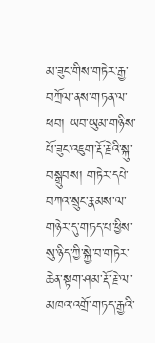མ་ཟུང་གིས་གཏེར་རྒྱ་བཀྲོལ་ནས་གཏན་ལ་ཕབ། ཡབ་ཡུམ་གཉིས་པོ་ཟུང་འཇུག་རྡོ་རྗེའི་སྐུ་བསྒྲུབས། གཏེར་དཔེ་བཀའ་སྲུང་རྣམས་ལ་གཉེར་དུ་གཏད་པ་ཕྱིས་སུ་ཉིད་ཀྱི་སྐྱེ་བ་གཏེར་ཆེན་སྟག་ཤམ་རྡོ་རྗེ་ལ་མཁའ་འགྲོ་གཏད་རྒྱའི་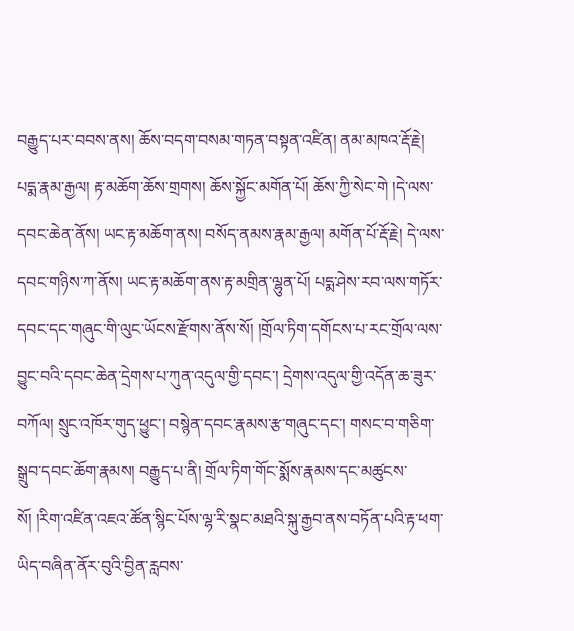བརྒྱུད་པར་བབས་ནས། ཆོས་བདག་བསམ་གཏན་བསྟན་འཛིན། ནམ་མཁའ་རྡོ་རྗེ། པདྨ་རྣམ་རྒྱལ། རྟ་མཆོག་ཆོས་གྲགས། ཆོས་སྐྱོང་མགོན་པོ། ཆོས་ཀྱི་སེང་གེ །དེ་ལས་དབང་ཆེན་ནོས། ཡང་རྟ་མཆོག་ནས། བསོད་ནམས་རྣམ་རྒྱལ། མགོན་པོ་རྡོ་རྗེ། དེ་ལས་དབང་གཉིས་ཀ་ནོས། ཡང་རྟ་མཆོག་ནས་རྟ་མགྲིན་ལྷུན་པོ། པདྨ་ཤེས་རབ་ལས་གཏོར་དབང་དང་གཞུང་གི་ལུང་ཡོངས་རྫོགས་ནོས་སོ། །གྲོལ་ཏིག་དགོངས་པ་རང་གྲོལ་ལས་བྱུང་བའི་དབང་ཆེན་དྲེགས་པ་ཀུན་འདུལ་གྱི་དབང་། དྲེགས་འདུལ་གྱི་འདོན་ཆ་ཟུར་བཀོལ། སྲུང་འཁོར་གུད་ཕྱུང་། བསྙེན་དབང་རྣམས་རྩ་གཞུང་དང་། གསང་བ་གཅིག་སྒྲུབ་དབང་ཆོག་རྣམས། བརྒྱུད་པ་ནི། གྲོལ་ཏིག་གོང་སྨོས་རྣམས་དང་མཚུངས་སོ། །རིག་འཛིན་འཇའ་ཚོན་སྙིང་པོས་ལྷ་རི་སྣང་མཐའི་སྐུ་རྒྱབ་ནས་བཏོན་པའི་རྟ་ཕག་ཡིད་བཞིན་ནོར་བུའི་བྱིན་རླབས་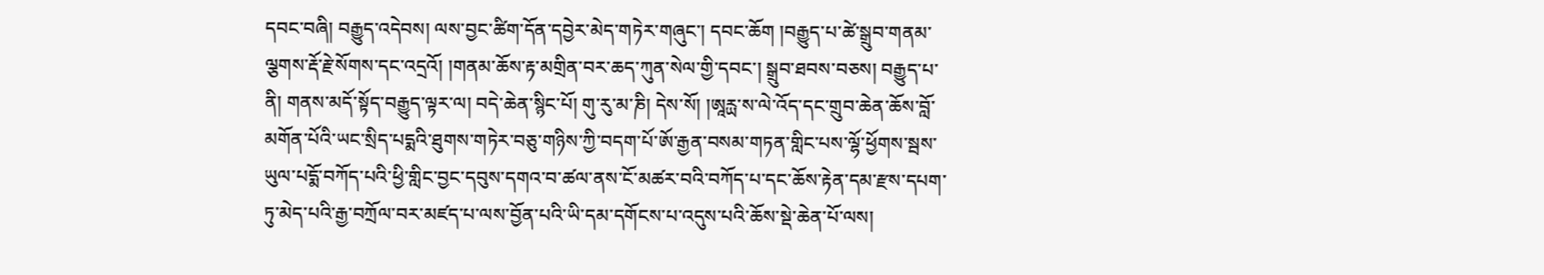དབང་བཞི། བརྒྱུད་འདེབས། ལས་བྱང་ཚིག་དོན་དབྱེར་མེད་གཏེར་གཞུང་། དབང་ཆོག །བརྒྱུད་པ་ཚེ་སྒྲུབ་གནམ་ལྕགས་རྡོ་རྗེ་སོགས་དང་འདྲའོ། །གནམ་ཆོས་རྟ་མགྲིན་བར་ཆད་ཀུན་སེལ་གྱི་དབང་། སྒྲུབ་ཐབས་བཅས། བརྒྱུད་པ་ནི། གནས་མདོ་སྟོད་བརྒྱུད་ལྟར་ལ། བདེ་ཆེན་སྙིང་པོ། གུ་རུ་མ་ཎི། དེས་སོ། །ཨཱརྻ་ས་ལེ་འོད་དང་གྲུབ་ཆེན་ཆོས་བློ་མགོན་པོའི་ཡང་སྲིད་པདྨའི་ཐུགས་གཏེར་བཅུ་གཉིས་ཀྱི་བདག་པོ་ཨོ་རྒྱན་བསམ་གཏན་གླིང་པས་ལྷོ་ཕྱོགས་སྦས་ཡུལ་པདྨོ་བཀོད་པའི་ཕྱི་གླིང་བྱང་དབུས་དགའ་བ་ཚལ་ནས་ངོ་མཚར་བའི་བཀོད་པ་དང་ཆོས་རྟེན་དམ་རྫས་དཔག་ཏུ་མེད་པའི་རྒྱ་བཀྲོལ་བར་མཛད་པ་ལས་བྱོན་པའི་ཡི་དམ་དགོངས་པ་འདུས་པའི་ཆོས་སྡེ་ཆེན་པོ་ལས།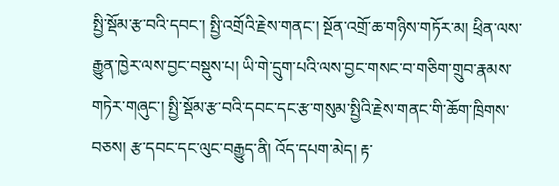སྤྱི་སྡོམ་རྩ་བའི་དབང་། སྤྱི་འགྲོའི་རྗེས་གནང་། སྔོན་འགྲོ་ཆ་གཉིས་གཏོར་མ། ཕྲིན་ལས་རྒྱུན་ཁྱེར་ལས་བྱང་བསྡུས་པ། ཡི་གེ་དྲུག་པའི་ལས་བྱང་གསང་བ་གཅིག་གྲུབ་རྣམས་གཏེར་གཞུང་། སྤྱི་སྡོམ་རྩ་བའི་དབང་དང་རྩ་གསུམ་སྤྱིའི་རྗེས་གནང་གི་ཆོག་ཁྲིགས་བཅས། རྩ་དབང་དང་ལུང་བརྒྱུད་ནི། འོད་དཔག་མེད། རྟ་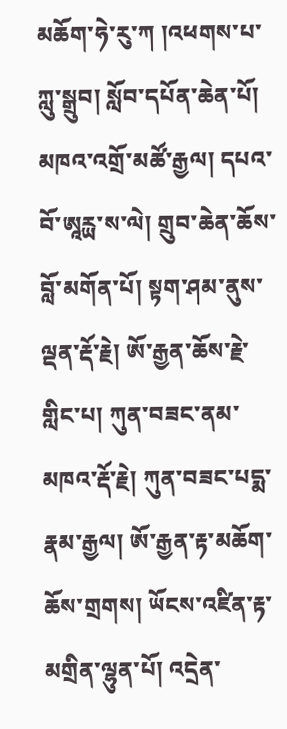མཆོག་ཧེ་རུ་ཀ །འཕགས་པ་ཀླུ་སྒྲུབ། སློབ་དཔོན་ཆེན་པོ། མཁའ་འགྲོ་མཚོ་རྒྱལ། དཔའ་བོ་ཨཱརྻ་ས་ལེ། གྲུབ་ཆེན་ཆོས་བློ་མགོན་པོ། སྟག་ཤམ་ནུས་ལྡན་རྡོ་རྗེ། ཨོ་རྒྱན་ཆོས་རྗེ་གླིང་པ། ཀུན་བཟང་ནམ་མཁའ་རྡོ་རྗེ། ཀུན་བཟང་པདྨ་རྣམ་རྒྱལ། ཨོ་རྒྱན་རྟ་མཆོག་ཆོས་གྲགས། ཡོངས་འཛིན་རྟ་མགྲིན་ལྷུན་པོ། འདྲེན་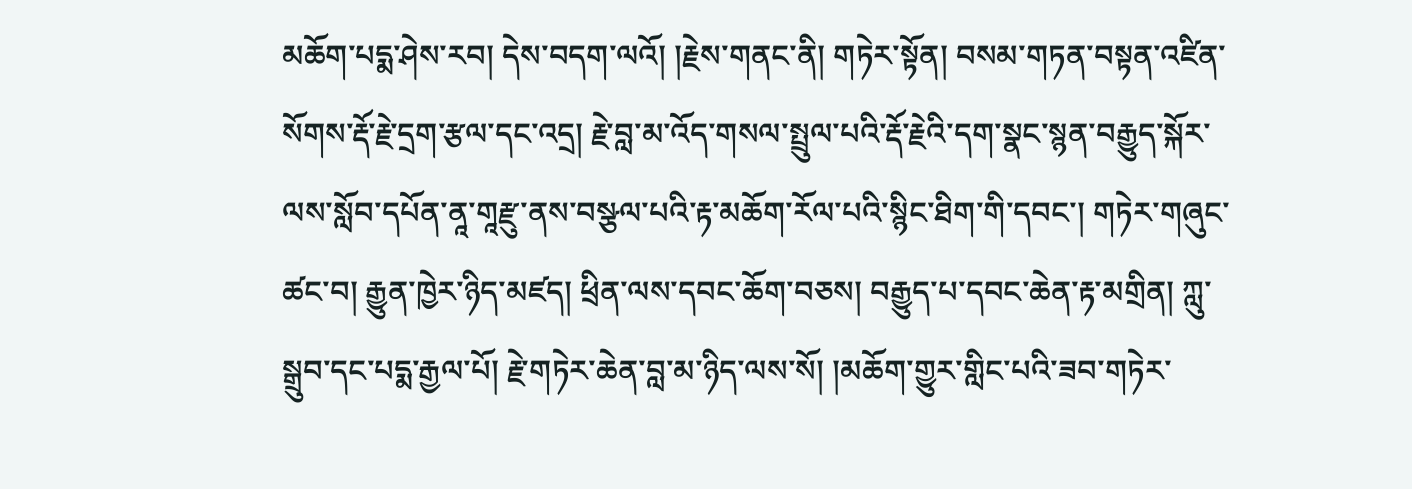མཆོག་པདྨ་ཤེས་རབ། དེས་བདག་ལའོ། །རྗེས་གནང་ནི། གཏེར་སྟོན། བསམ་གཏན་བསྟན་འཛིན་སོགས་རྡོ་རྗེ་དྲག་རྩལ་དང་འདྲ། རྗེ་བླ་མ་འོད་གསལ་སྤྲུལ་པའི་རྡོ་རྗེའི་དག་སྣང་སྙན་བརྒྱུད་སྐོར་ལས་སློབ་དཔོན་ནཱ་གཱརྫུ་ནས་བསྩལ་པའི་རྟ་མཆོག་རོལ་པའི་སྙིང་ཐིག་གི་དབང་། གཏེར་གཞུང་ཚང་བ། རྒྱུན་ཁྱེར་ཉིད་མཛད། ཕྲིན་ལས་དབང་ཆོག་བཅས། བརྒྱུད་པ་དབང་ཆེན་རྟ་མགྲིན། ཀླུ་སྒྲུབ་དང་པདྨ་རྒྱལ་པོ། རྗེ་གཏེར་ཆེན་བླ་མ་ཉིད་ལས་སོ། །མཆོག་གྱུར་གླིང་པའི་ཟབ་གཏེར་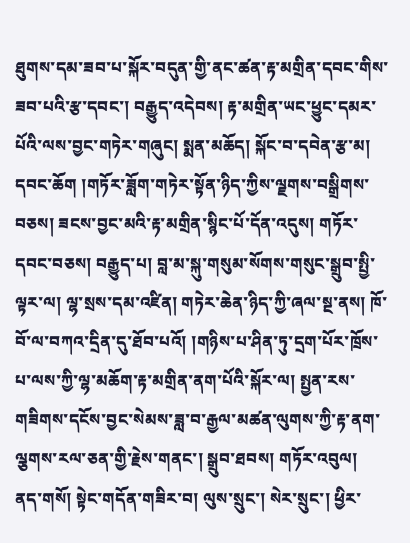ཐུགས་དམ་ཟབ་པ་སྐོར་བདུན་གྱི་ནང་ཚན་རྟ་མགྲིན་དབང་གིས་ཟབ་པའི་རྩ་དབང་། བརྒྱུད་འདེབས། རྟ་མགྲིན་ཡང་ཕྱུང་དམར་པོའི་ལས་བྱང་གཏེར་གཞུང། སྨན་མཆོད། སྐོང་བ་དབེན་རྩ་མ། དབང་ཆོག །གཏོར་ཟློག་གཏེར་སྟོན་ཉིད་ཀྱིས་ལྗགས་བསྒྲིགས་བཅས། ཟངས་བྱང་མའི་རྟ་མགྲིན་སྙིང་པོ་དོན་འདུས། གཏོར་དབང་བཅས། བརྒྱུད་པ། བླ་མ་སྐུ་གསུམ་སོགས་གསུང་སྒྲུབ་སྤྱི་ལྟར་ལ། ལྷ་སྲས་དམ་འཛིན། གཏེར་ཆེན་ཉིད་ཀྱི་ཞལ་སྔ་ནས། ཁོ་བོ་ལ་བཀའ་དྲིན་དུ་ཐོབ་པའོ། །གཉིས་པ་ཤིན་ཏུ་དྲག་པོར་ཁྲོས་པ་ལས་ཀྱི་ལྷ་མཆོག་རྟ་མགྲིན་ནག་པོའི་སྐོར་ལ། སྤྱན་རས་གཟིགས་དངོས་བྱང་སེམས་ཟླ་བ་རྒྱལ་མཚན་ལུགས་ཀྱི་རྟ་ནག་ལྕགས་རལ་ཅན་གྱི་རྗེས་གནང་། སྒྲུབ་ཐབས། གཏོར་འབུལ། ནད་གསོ། སྟེང་གདོན་གཟིར་བ། ལུས་སྲུང་། སེར་སྲུང་། ཕྱིར་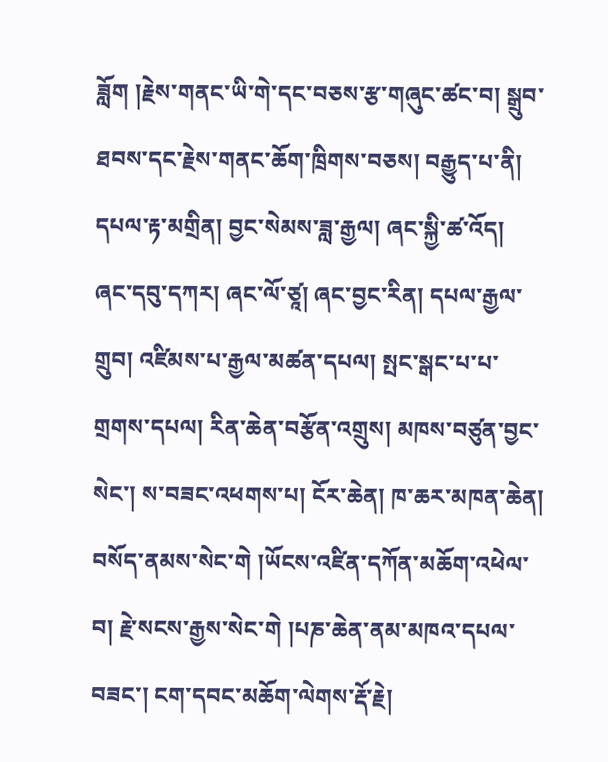ཟློག །རྗེས་གནང་ཡི་གེ་དང་བཅས་རྩ་གཞུང་ཚང་བ། སྒྲུབ་ཐབས་དང་རྗེས་གནང་ཆོག་ཁྲིགས་བཅས། བརྒྱུད་པ་ནི། དཔལ་རྟ་མགྲིན། བྱང་སེམས་ཟླ་རྒྱལ། ཞང་སྐྱི་ཚ་འོད། ཞང་དབུ་དཀར། ཞང་ལོ་ཙཱ། ཞང་བྱང་རིན། དཔལ་རྒྱལ་གྲུབ། འཛིམས་པ་རྒྱལ་མཚན་དཔལ། སྤང་སྒང་པ་པ་གྲགས་དཔལ། རིན་ཆེན་བརྩོན་འགྲུས། མཁས་བཙུན་བྱང་སེང་། ས་བཟང་འཕགས་པ། ངོར་ཆེན། ཁ་ཆར་མཁན་ཆེན། བསོད་ནམས་སེང་གེ །ཡོངས་འཛིན་དཀོན་མཆོག་འཕེལ་བ། རྗེ་སངས་རྒྱས་སེང་གེ །པཎ་ཆེན་ནམ་མཁའ་དཔལ་བཟང་། ངག་དབང་མཆོག་ལེགས་རྡོ་རྗེ།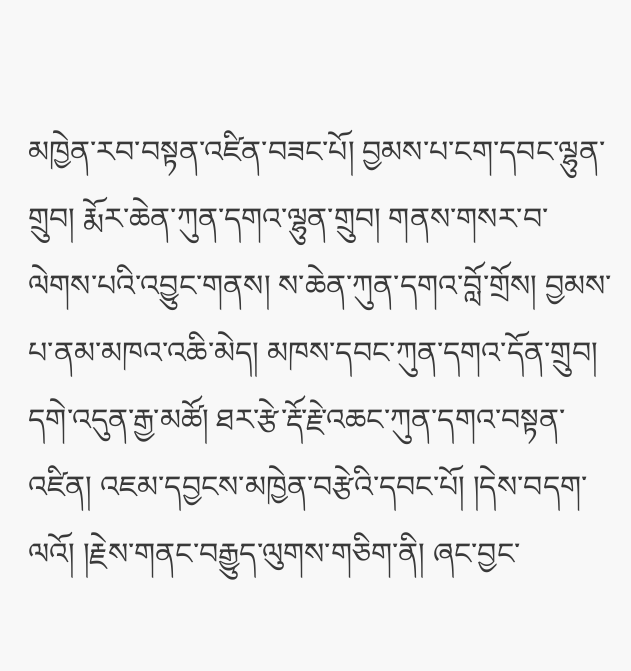མཁྱེན་རབ་བསྟན་འཛིན་བཟང་པོ། བྱམས་པ་ངག་དབང་ལྷུན་གྲུབ། རྨོར་ཆེན་ཀུན་དགའ་ལྷུན་གྲུབ། གནས་གསར་བ་ལེགས་པའི་འབྱུང་གནས། ས་ཆེན་ཀུན་དགའ་བློ་གྲོས། བྱམས་པ་ནམ་མཁའ་འཆི་མེད། མཁས་དབང་ཀུན་དགའ་དོན་གྲུབ། དགེ་འདུན་རྒྱ་མཚོ། ཐར་རྩེ་རྡོ་རྗེ་འཆང་ཀུན་དགའ་བསྟན་འཛིན། འཇམ་དབྱངས་མཁྱེན་བརྩེའི་དབང་པོ། །དེས་བདག་ལའོ། །རྗེས་གནང་བརྒྱུད་ལུགས་གཅིག་ནི། ཞང་བྱང་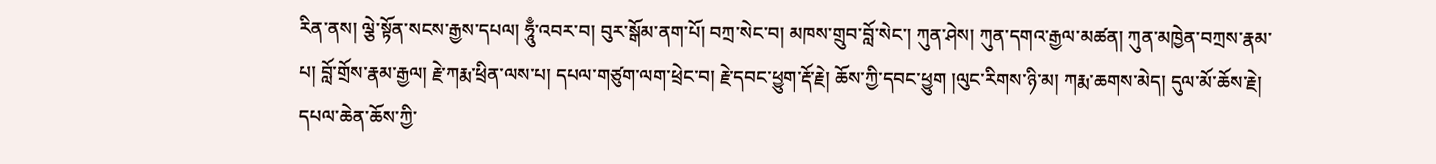རིན་ནས། ལྕེ་སྟོན་སངས་རྒྱས་དཔལ། ཧཱུྃ་འབར་བ། བུར་སྒོམ་ནག་པོ། བཀྲ་སེང་བ། མཁས་གྲུབ་བློ་སེང་། ཀུན་ཤེས། ཀུན་དགའ་རྒྱལ་མཚན། ཀུན་མཁྱེན་བཀྲས་རྣམ་པ། བློ་གྲོས་རྣམ་རྒྱལ། རྗེ་ཀརྨ་ཕྲིན་ལས་པ། དཔལ་གཙུག་ལག་ཕྲེང་བ། རྗེ་དབང་ཕྱུག་རྡོ་རྗེ། ཆོས་ཀྱི་དབང་ཕྱུག །ལུང་རིགས་ཉི་མ། ཀརྨ་ཆགས་མེད། དུལ་མོ་ཆོས་རྗེ། དཔལ་ཆེན་ཆོས་ཀྱི་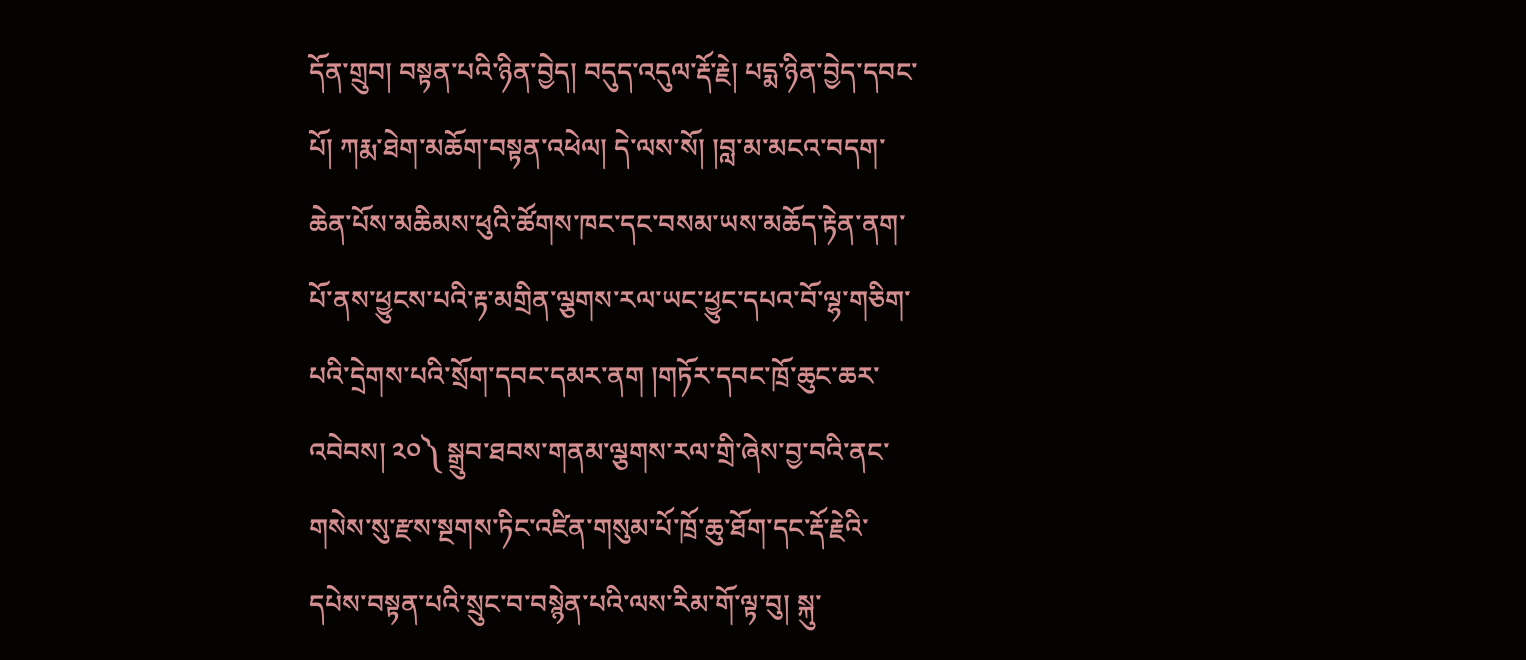དོན་གྲུབ། བསྟན་པའི་ཉིན་བྱེད། བདུད་འདུལ་རྡོ་རྗེ། པདྨ་ཉིན་བྱེད་དབང་པོ། ཀརྨ་ཐེག་མཆོག་བསྟན་འཕེལ། དེ་ལས་སོ། །བླ་མ་མངའ་བདག་ཆེན་པོས་མཆིམས་ཕུའི་ཚོགས་ཁང་དང་བསམ་ཡས་མཆོད་རྟེན་ནག་པོ་ནས་ཕྱུངས་པའི་རྟ་མགྲིན་ལྕགས་རལ་ཡང་ཕྱུང་དཔའ་བོ་ལྷ་གཅིག་པའི་དྲེགས་པའི་སྲོག་དབང་དམར་ནག །གཏོར་དབང་ཁྲོ་ཆུང་ཆར་འབེབས། ༢༠༽ སྒྲུབ་ཐབས་གནམ་ལྕགས་རལ་གྲི་ཞེས་བྱ་བའི་ནང་གསེས་སུ་རྫས་སྔགས་ཏིང་འཛིན་གསུམ་པོ་ཁྲོ་ཆུ་ཐོག་དང་རྡོ་རྗེའི་དཔེས་བསྟན་པའི་སྲུང་བ་བསྙེན་པའི་ལས་རིམ་གོ་ལྟ་བུ། སྐུ་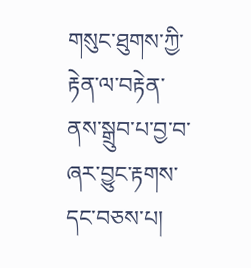གསུང་ཐུགས་ཀྱི་རྟེན་ལ་བརྟེན་ནས་སྒྲུབ་པ་བྱ་བ་ཞར་བྱུང་རྟགས་དང་བཅས་པ།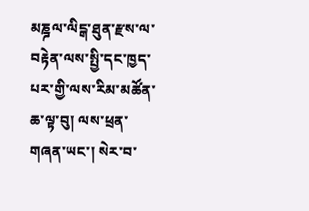མཎྜལ་ལིངྒ་ཐུན་རྫས་ལ་བརྟེན་ལས་སྤྱི་དང་ཁྱད་པར་གྱི་ལས་རིམ་མཚོན་ཆ་ལྟ་བུ། ལས་ཕྲན་གཞན་ཡང་། སེར་བ་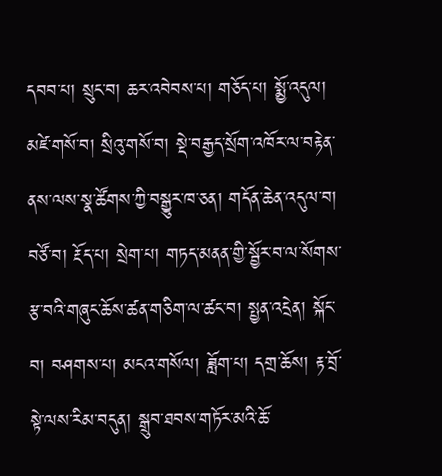དབབ་པ། སྲུང་བ། ཆར་འབེབས་པ། གཅོད་པ། སྨྱོ་འདུལ། མཛེ་གསོ་བ། སྲིའུ་གསོ་བ། སྡེ་བརྒྱད་སྲོག་འཁོར་ལ་བརྟེན་ནས་ལས་སྣ་ཚོགས་ཀྱི་བསྒྱུར་ཁ་ཅན། གདོན་ཆེན་འདུལ་བ། བཙོ་བ། རྔོད་པ། སྲེག་པ། གཏད་མནན་གྱི་སྦྱོར་བ་ལ་སོགས་རྩ་བའི་གཞུང་ཆོས་ཚན་གཅིག་ལ་ཚང་བ། སྤྱན་འདྲེན། སྐོང་བ། བཤགས་པ། མངའ་གསོལ། ཟློག་པ། དགྲ་ཆོས། རྟ་བྲོ་སྟེ་ལས་རིམ་བདུན། སྒྲུབ་ཐབས་གཏོར་མའི་ཆོ་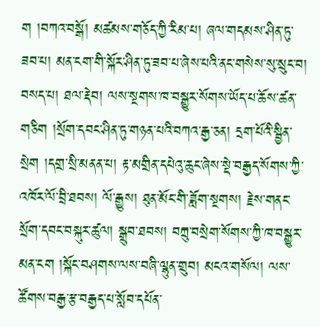ག །བཀའ་བསྒོ། མཚམས་གཅོད་ཀྱི་རིམ་པ། ཞལ་གདམས་ཤིན་ཏུ་ཟབ་པ། མན་ངག་གི་སྐོར་ཤིན་ཏུ་ཟབ་པ་ཞེས་པའི་ནང་གསེས་སུ་སྲུང་བ། བསད་པ། ཐལ་རྡེབ། ལས་སྔགས་ཁ་བསྒྱུར་སོགས་ཡོད་པ་ཆོས་ཚན་གཅིག །སྲོག་དབང་ཤིན་ཏུ་གཉན་པའི་བཀའ་རྒྱ་ཅན། དྲག་པོའི་སྦྱིན་སྲེག །དགྲ་སྲི་མནན་པ། རྟ་མགྲིན་དཔེའུ་ཆུང་ཞེས་སྡེ་བརྒྱད་སོགས་ཀྱི་འཁོར་ལོ་བྲི་ཐབས། ལོ་རྒྱུས། ཐུན་མོང་གི་ཟློག་སྔགས། རྗེས་གནང་སྲོག་དབང་བསྐུར་ཚུལ། སྒྲུབ་ཐབས། བཀྲུ་བསྲེག་སོགས་ཀྱི་ཁ་བསྒྱུར་མན་ངག །སྐོང་བཤགས་ལས་བཞི་ལྷུན་གྲུབ། མངའ་གསོལ། ལས་ཚོགས་བརྒྱ་རྩ་བརྒྱད་པ་སློབ་དཔོན་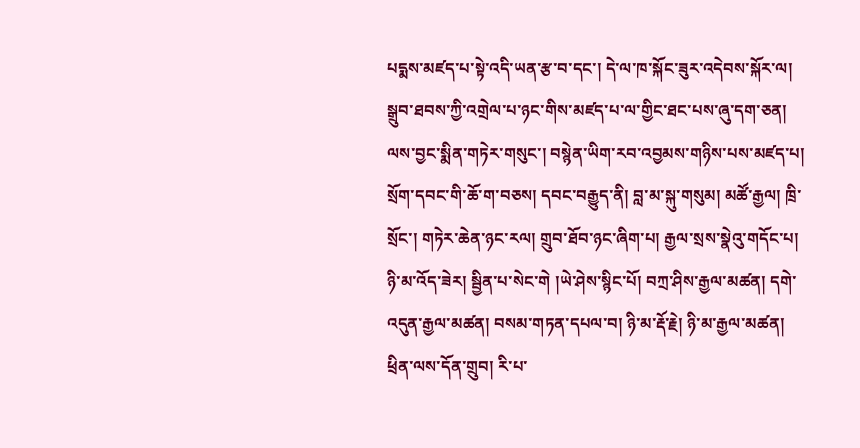པདྨས་མཛད་པ་སྟེ་འདི་ཡན་རྩ་བ་དང་། དེ་ལ་ཁ་སྐོང་ཟུར་འདེབས་སྐོར་ལ། སྒྲུབ་ཐབས་ཀྱི་འགྲེལ་པ་ཉང་གིས་མཛད་པ་ལ་གྱིང་ཐང་པས་ཞུ་དག་ཅན། ལས་བྱང་སྨིན་གཏེར་གསུང་། བསྙེན་ཡིག་རབ་འབྱམས་གཉིས་པས་མཛད་པ། སྲོག་དབང་གི་ཆོ་ག་བཅས། དབང་བརྒྱུད་ནི། བླ་མ་སྐུ་གསུམ། མཚོ་རྒྱལ། ཁྲི་སྲོང་། གཏེར་ཆེན་ཉང་རལ། གྲུབ་ཐོབ་ཉང་ཞིག་པ། རྒྱལ་སྲས་སྣེའུ་གདོང་པ། ཉི་མ་འོད་ཟེར། སྦྱིན་པ་སེང་གེ །ཡེ་ཤེས་སྙིང་པོ། བཀྲ་ཤིས་རྒྱལ་མཚན། དགེ་འདུན་རྒྱལ་མཚན། བསམ་གཏན་དཔལ་བ། ཉི་མ་རྡོ་རྗེ། ཉི་མ་རྒྱལ་མཚན། ཕྲིན་ལས་དོན་གྲུབ། རི་པ་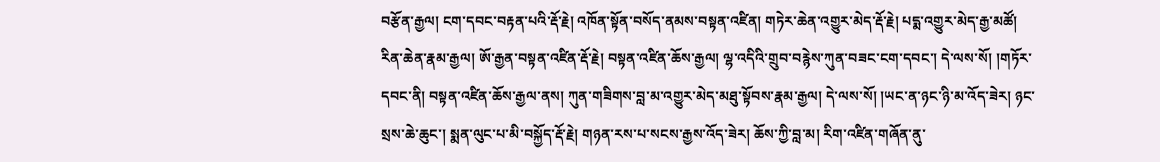བརྩོན་རྒྱལ། ངག་དབང་བརྟན་པའི་རྡོ་རྗེ། འཁོན་སྟོན་བསོད་ནམས་བསྟན་འཛིན། གཏེར་ཆེན་འགྱུར་མེད་རྡོ་རྗེ། པདྨ་འགྱུར་མེད་རྒྱ་མཚོ། རིན་ཆེན་རྣམ་རྒྱལ། ཨོ་རྒྱན་བསྟན་འཛིན་རྡོ་རྗེ། བསྟན་འཛིན་ཆོས་རྒྱལ། ལྷ་འདིའི་གྲུབ་བརྙེས་ཀུན་བཟང་ངག་དབང་། དེ་ལས་སོ། །གཏོར་དབང་ནི། བསྟན་འཛིན་ཆོས་རྒྱལ་ནས། ཀུན་གཟིགས་བླ་མ་འགྱུར་མེད་མཐུ་སྟོབས་རྣམ་རྒྱལ། དེ་ལས་སོ། །ཡང་ན་ཉང་ཉི་མ་འོད་ཟེར། ཉང་སྲས་ཆེ་ཆུང་། སྨན་ལུང་པ་མི་བསྐྱོད་རྡོ་རྗེ། གཉན་རས་པ་སངས་རྒྱས་འོད་ཟེར། ཆོས་ཀྱི་བླ་མ། རིག་འཛིན་གཞོན་ནུ་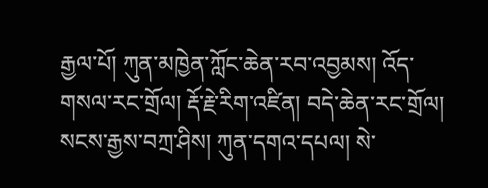རྒྱལ་པོ། ཀུན་མཁྱེན་ཀློང་ཆེན་རབ་འབྱམས། འོད་གསལ་རང་གྲོལ། རྡོ་རྗེ་རིག་འཛིན། བདེ་ཆེན་རང་གྲོལ། སངས་རྒྱས་བཀྲ་ཤིས། ཀུན་དགའ་དཔལ། སེ་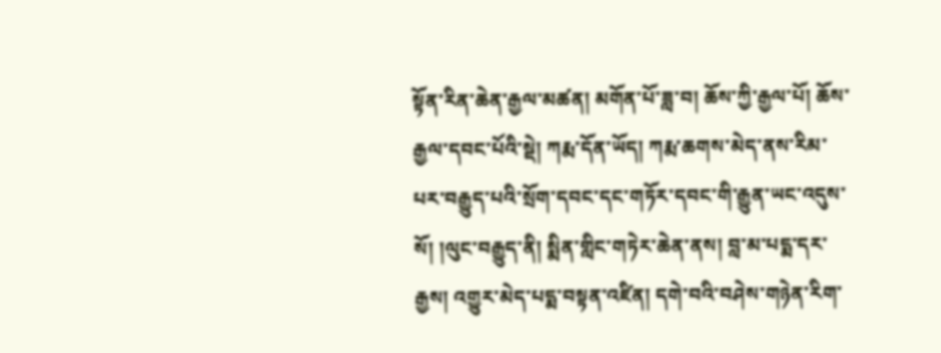སྟོན་རིན་ཆེན་རྒྱལ་མཚན། མགོན་པོ་ཟླ་བ། ཆོས་ཀྱི་རྒྱལ་པོ། ཆོས་རྒྱལ་དབང་པོའི་སྡེ། ཀརྨ་དོན་ཡོད། ཀརྨ་ཆགས་མེད་ནས་རིམ་པར་བརྒྱུད་པའི་སྲོག་དབང་དང་གཏོར་དབང་གི་རྒྱུན་ཡང་འདུས་སོ། །ལུང་བརྒྱུད་ནི། སྨིན་གླིང་གཏེར་ཆེན་ནས། བླ་མ་པདྨ་དར་རྒྱས། འགྱུར་མེད་པདྨ་བསྟན་འཛིན། དགེ་བའི་བཤེས་གཉེན་རིག་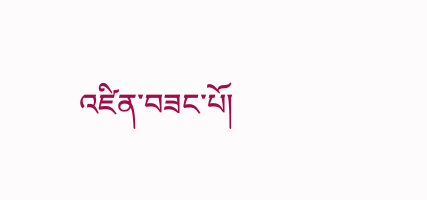འཛིན་བཟང་པོ།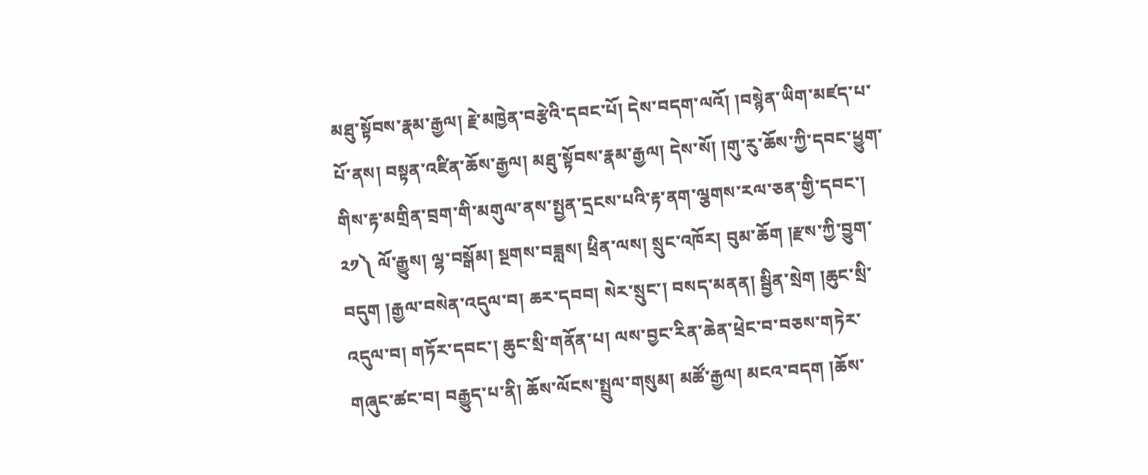མཐུ་སྟོབས་རྣམ་རྒྱལ། རྗེ་མཁྱེན་བརྩེའི་དབང་པོ། དེས་བདག་ལའོ། །བསྙེན་ཡིག་མཛད་པ་པོ་ནས། བསྟན་འཛིན་ཆོས་རྒྱལ། མཐུ་སྟོབས་རྣམ་རྒྱལ། དེས་སོ། །གུ་རུ་ཆོས་ཀྱི་དབང་ཕྱུག་གིས་རྟ་མགྲིན་བྲག་གི་མགུལ་ནས་སྤྱན་དྲངས་པའི་རྟ་ནག་ལྕགས་རལ་ཅན་གྱི་དབང་། ༢༡༽ ལོ་རྒྱུས། ལྷ་བསྒོམ། སྔགས་བཟླས། ཕྲིན་ལས། སྲུང་འཁོར། བུམ་ཆོག །རྫས་ཀྱི་བྱུག་བདུག །རྒྱལ་བསེན་འདུལ་བ། ཆར་དབབ། སེར་སྲུང་། བསད་མནན། སྦྱིན་སྲེག །ཆུང་སྲི་འདུལ་བ། གཏོར་དབང་། ཆུང་སྲི་གནོན་པ། ལས་བྱང་རིན་ཆེན་ཕྲེང་བ་བཅས་གཏེར་གཞུང་ཚང་བ། བརྒྱུད་པ་ནི། ཆོས་ལོངས་སྤྲུལ་གསུམ། མཚོ་རྒྱལ། མངའ་བདག །ཆོས་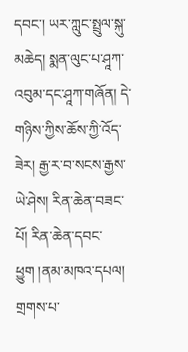དབང་། ཡར་ཀླུང་སྤྲུལ་སྐུ་མཆེད། སྨན་ལུང་པ་ཤཱཀ་འབུམ་དང་ཤཱཀ་གཞོན། དེ་གཉིས་ཀྱིས་ཆོས་ཀྱི་འོད་ཟེར། རྒྱ་ར་བ་སངས་རྒྱས་ཡེ་ཤེས། རིན་ཆེན་བཟང་པོ། རིན་ཆེན་དབང་ཕྱུག །ནམ་མཁའ་དཔལ། གྲགས་པ་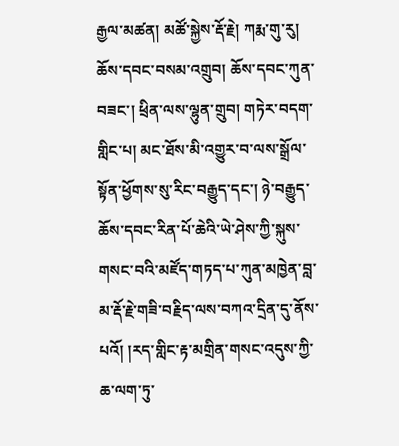རྒྱལ་མཚན། མཚོ་སྐྱེས་རྡོ་རྗེ། ཀརྨ་གུ་རུ། ཆོས་དབང་བསམ་འགྲུབ། ཆོས་དབང་ཀུན་བཟང་། ཕྲིན་ལས་ལྷུན་གྲུབ། གཏེར་བདག་གླིང་པ། མང་ཐོས་མི་འགྱུར་བ་ལས་སྒྲོལ་སྟོན་ཕྱོགས་སུ་རིང་བརྒྱུད་དང་། ཉེ་བརྒྱུད་ཆོས་དབང་རིན་པོ་ཆེའི་ཡེ་ཤེས་ཀྱི་སྐུས་གསང་བའི་མཛོད་གཏད་པ་ཀུན་མཁྱེན་བླ་མ་རྡོ་རྗེ་གཟི་བརྗིད་ལས་བཀའ་དྲིན་དུ་ནོས་པའོ། །རད་གླིང་རྟ་མགྲིན་གསང་འདུས་ཀྱི་ཆ་ལག་ཏུ་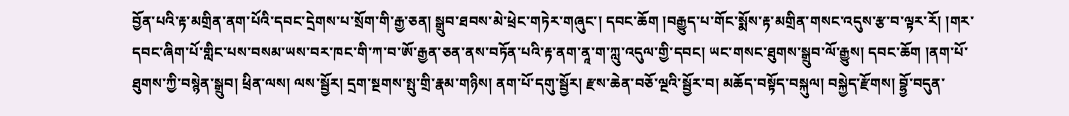བྱོན་པའི་རྟ་མགྲིན་ནག་པོའི་དབང་དྲེགས་པ་སྲོག་གི་རྒྱ་ཅན། སྒྲུབ་ཐབས་མེ་ཕྲེང་གཏེར་གཞུང་། དབང་ཆོག །བརྒྱུད་པ་གོང་སྨོས་རྟ་མགྲིན་གསང་འདུས་རྩ་བ་ལྟར་རོ། །གར་དབང་ཞིག་པོ་གླིང་པས་བསམ་ཡས་བར་ཁང་གི་ཀ་བ་ཨོ་རྒྱན་ཅན་ནས་བཏོན་པའི་རྟ་ནག་ནཱ་ག་ཀླུ་འདུལ་གྱི་དབང། ཡང་གསང་ཐུགས་སྒྲུབ་ལོ་རྒྱུས། དབང་ཆོག །ནག་པོ་ཐུགས་ཀྱི་བསྙེན་སྒྲུབ། ཕྲིན་ལས། ལས་སྦྱོར། དྲག་སྔགས་སྤུ་གྲི་རྣམ་གཉིས། ནག་པོ་དགུ་སྦྱོར། རྫས་ཆེན་བཅོ་ལྔའི་སྦྱོར་བ། མཆོད་བསྟོད་བསྐུལ། བསྐྱེད་རྫོགས། བྷྱོ་བདུན་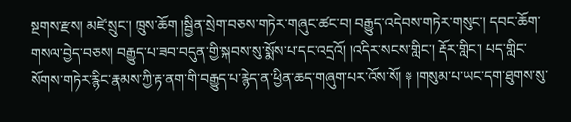སྔགས་རྫས། མཛེ་སྲུང་། ཁྲུས་ཆོག །སྦྱིན་སྲེག་བཅས་གཏེར་གཞུང་ཚང་བ། བརྒྱུད་འདེབས་གཏེར་གསུང་། དབང་ཆོག་གསལ་བྱེད་བཅས། བརྒྱུད་པ་ཟབ་བདུན་གྱི་སྐབས་སུ་སྨོས་པ་དང་འདྲའོ། །འདིར་སངས་གླིང་། རྡོར་གླིང་། པད་གླིང་སོགས་གཏེར་རྙིང་རྣམས་ཀྱི་རྟ་ནག་གི་བརྒྱུད་པ་རྙེད་ན་ཕྱིན་ཆད་གཞུག་པར་འོས་སོ། ༈ །གསུམ་པ་ཡང་དག་ཐུགས་སུ་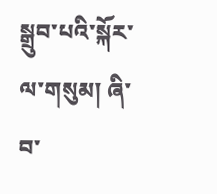སྒྲུབ་པའི་སྐོར་ལ་གསུམ། ཞི་བ་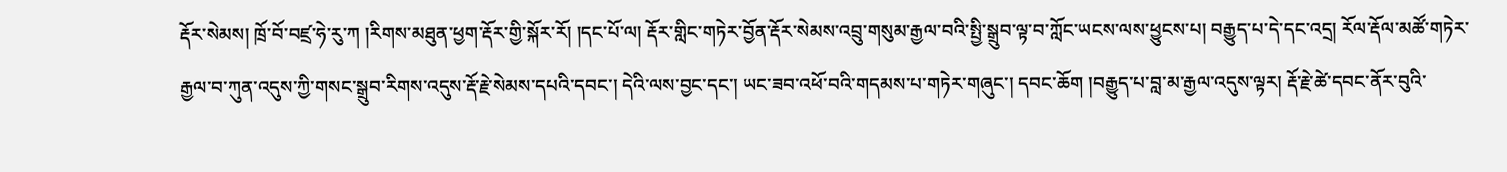རྡོར་སེམས། ཁྲོ་བོ་བཛྲ་ཧེ་རུ་ཀ །རིགས་མཐུན་ཕྱག་རྡོར་གྱི་སྐོར་རོ། །དང་པོ་ལ། རྡོར་གླིང་གཏེར་བྱོན་རྡོར་སེམས་འབྲུ་གསུམ་རྒྱལ་བའི་སྤྱི་སྒྲུབ་ལྟ་བ་ཀློང་ཡངས་ལས་ཕྱུངས་པ། བརྒྱུད་པ་དེ་དང་འདྲ། རོལ་རྡོལ་མཚོ་གཏེར་རྒྱལ་བ་ཀུན་འདུས་ཀྱི་གསང་སྒྲུབ་རིགས་འདུས་རྡོ་རྗེ་སེམས་དཔའི་དབང་། དེའི་ལས་བྱང་དང་། ཡང་ཟབ་འཕོ་བའི་གདམས་པ་གཏེར་གཞུང་། དབང་ཆོག །བརྒྱུད་པ་བླ་མ་རྒྱལ་འདུས་ལྟར། རྡོ་རྗེ་ཚེ་དབང་ནོར་བུའི་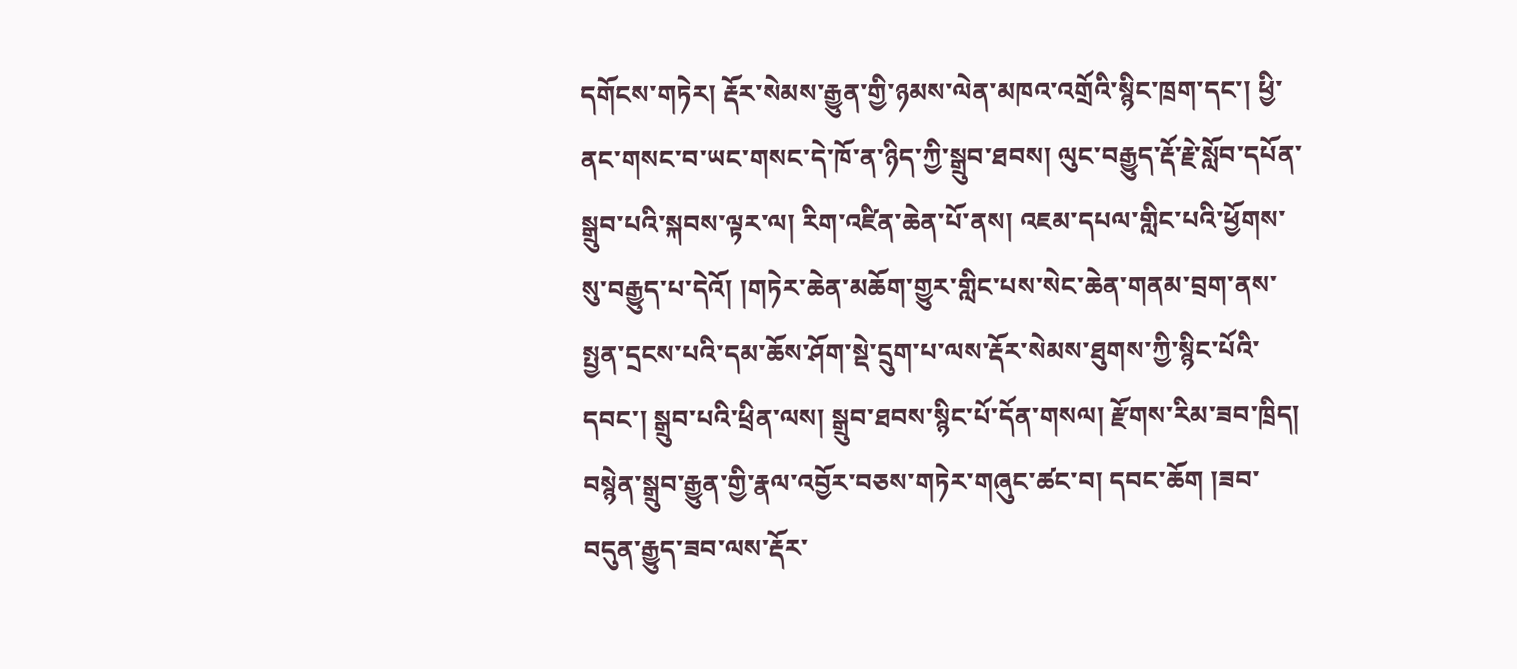དགོངས་གཏེར། རྡོར་སེམས་རྒྱུན་གྱི་ཉམས་ལེན་མཁའ་འགྲོའི་སྙིང་ཁྲག་དང་། ཕྱི་ནང་གསང་བ་ཡང་གསང་དེ་ཁོ་ན་ཉིད་ཀྱི་སྒྲུབ་ཐབས། ལུང་བརྒྱུད་རྡོ་རྗེ་སློབ་དཔོན་སྒྲུབ་པའི་སྐབས་ལྟར་ལ། རིག་འཛིན་ཆེན་པོ་ནས། འཇམ་དཔལ་གླིང་པའི་ཕྱོགས་སུ་བརྒྱུད་པ་དེའོ། །གཏེར་ཆེན་མཆོག་གྱུར་གླིང་པས་སེང་ཆེན་གནམ་བྲག་ནས་སྤྱན་དྲངས་པའི་དམ་ཆོས་ཤོག་སྡེ་དྲུག་པ་ལས་རྡོར་སེམས་ཐུགས་ཀྱི་སྙིང་པོའི་དབང་། སྒྲུབ་པའི་ཕྲིན་ལས། སྒྲུབ་ཐབས་སྙིང་པོ་དོན་གསལ། རྫོགས་རིམ་ཟབ་ཁྲིད། བསྙེན་སྒྲུབ་རྒྱུན་གྱི་རྣལ་འབྱོར་བཅས་གཏེར་གཞུང་ཚང་བ། དབང་ཆོག །ཟབ་བདུན་རྒྱུད་ཟབ་ལས་རྡོར་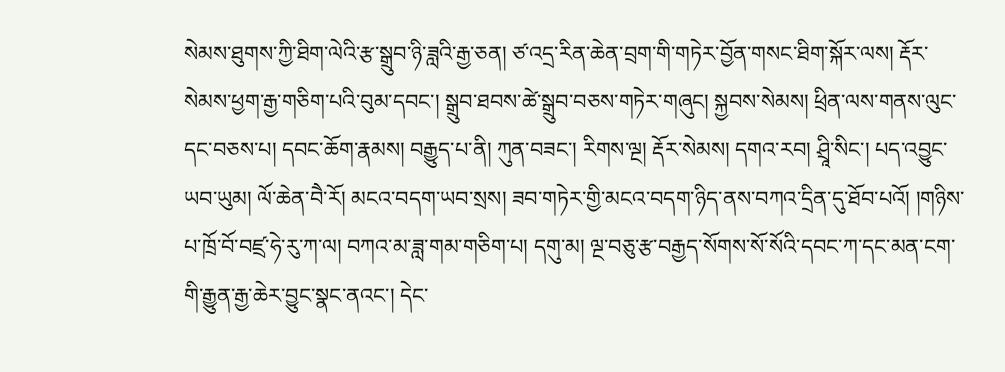སེམས་ཐུགས་ཀྱི་ཐིག་ལེའི་རྩ་སྒྲུབ་ཉི་ཟླའི་རྒྱ་ཅན། ཙ་འདྲ་རིན་ཆེན་བྲག་གི་གཏེར་བྱོན་གསང་ཐིག་སྐོར་ལས། རྡོར་སེམས་ཕྱག་རྒྱ་གཅིག་པའི་བུམ་དབང་། སྒྲུབ་ཐབས་ཚེ་སྒྲུབ་བཅས་གཏེར་གཞུང། སྐྱབས་སེམས། ཕྲིན་ལས་གནས་ལུང་དང་བཅས་པ། དབང་ཆོག་རྣམས། བརྒྱུད་པ་ནི། ཀུན་བཟང་། རིགས་ལྔ། རྡོར་སེམས། དགའ་རབ། ཤྲཱི་སིང་། པད་འབྱུང་ཡབ་ཡུམ། ལོ་ཆེན་བཻ་རོ། མངའ་བདག་ཡབ་སྲས། ཟབ་གཏེར་གྱི་མངའ་བདག་ཉིད་ནས་བཀའ་དྲིན་དུ་ཐོབ་པའོ། །གཉིས་པ་ཁྲོ་བོ་བཛྲ་ཧེ་རུ་ཀ་ལ། བཀའ་མ་ཟླ་གམ་གཅིག་པ། དགུ་མ། ལྔ་བཅུ་རྩ་བརྒྱད་སོགས་སོ་སོའི་དབང་ཀ་དང་མན་ངག་གི་རྒྱུན་རྒྱ་ཆེར་བྱུང་སྣང་ནའང་། དེང་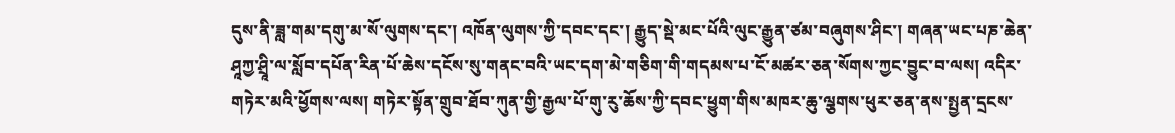དུས་ནི་ཟླ་གམ་དགུ་མ་སོ་ལུགས་དང་། འཁོན་ལུགས་ཀྱི་དབང་དང་། རྒྱུད་སྡེ་མང་པོའི་ལུང་རྒྱུན་ཙམ་བཞུགས་ཤིང་། གཞན་ཡང་པཎ་ཆེན་ཤཱཀྱ་ཤྲཱི་ལ་སློབ་དཔོན་རིན་པོ་ཆེས་དངོས་སུ་གནང་བའི་ཡང་དག་མེ་གཅིག་གི་གདམས་པ་ངོ་མཚར་ཅན་སོགས་ཀྱང་བྱུང་བ་ལས། འདིར་གཏེར་མའི་ཕྱོགས་ལས། གཏེར་སྟོན་གྲུབ་ཐོབ་ཀུན་གྱི་རྒྱལ་པོ་གུ་རུ་ཆོས་ཀྱི་དབང་ཕྱུག་གིས་མཁར་ཆུ་ལྕགས་ཕུར་ཅན་ནས་སྤྱན་དྲངས་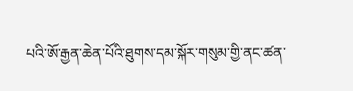པའི་ཨོ་རྒྱན་ཆེན་པོའི་ཐུགས་དམ་སྐོར་གསུམ་གྱི་ནང་ཚན་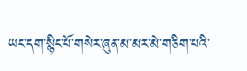ཡང་དག་སྙིང་པོ་གསེར་ཞུན་མ་མར་མེ་གཅིག་པའི་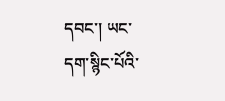དབང་། ཡང་དག་སྙིང་པོའི་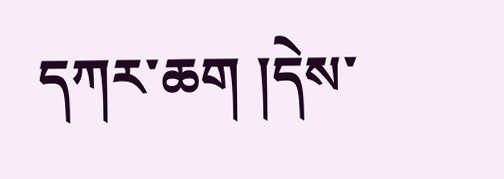དཀར་ཆག །དེས་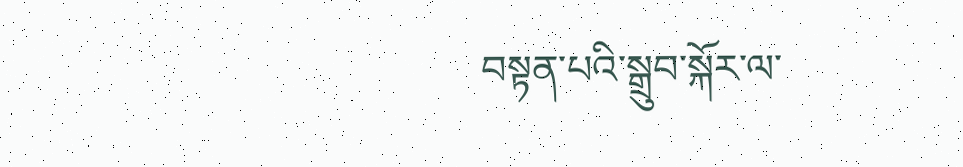བསྟན་པའི་སྒྲུབ་སྐོར་ལ་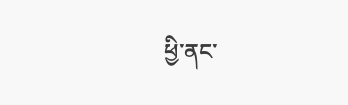ཕྱི་ནང་